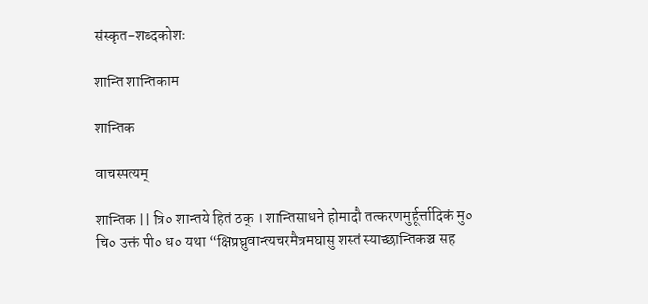संस्कृत-शब्दकोशः

शान्ति शान्तिकाम

शान्तिक

वाचस्पत्यम्

शान्तिक || त्रि० शान्तये हितं ठक् । शान्तिसाधने होमादौ तत्करणमुर्हूर्त्तादिकं मु० चि० उक्तं पी० ध० यथा “क्षिप्रघ्रुवान्त्यचरमैत्रमघासु शस्तं स्याच्छान्तिकञ्च सह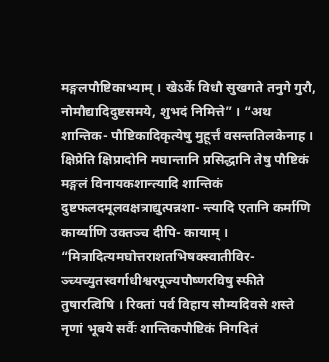मङ्गलपौष्टिकाभ्याम् । खेऽर्के विधौ सुखगते तनुगे गुरौ, नोमौद्यादिदुष्टसमये, शुभदं निमित्ते” । “अथ शान्तिक- पौष्टिकादिकृत्येषु मुहूर्त्तं वसन्ततिलकेनाह । क्षिप्रेति क्षिप्रादोनि मघान्तानि प्रसिद्धानि तेषु पौष्टिकं मङ्गलं विनायकशान्त्यादि शान्तिकं दुष्टफलदमूलवक्षत्राद्युत्पन्नशा- न्त्यादि एतानि कर्माणि कार्य्याणि उक्तञ्च दीपि- कायाम् । “मित्रादित्यमघोत्तराशतभिषक्स्वातीविर- ञ्च्यच्युतस्वर्गाधीश्वरपूज्यपौष्णरविषु स्फीते तुषारत्विषि । रिक्तां पर्व विहाय सौम्यदिवसे शस्ते नृणां भूबये सर्वैः शान्तिकपौष्टिकं निगदितं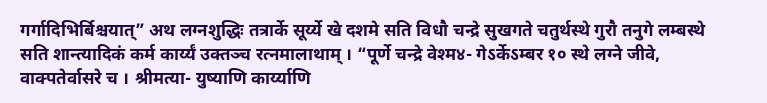गर्गादिभिर्बिश्चयात्” अथ लग्नशुद्धिः तत्रार्के सूर्य्ये खे दशमे सति विधौ चन्द्रे सुखगते चतुर्थस्थे गुरौ तनुगे लम्बस्थे सति शान्त्यादिकं कर्म कार्य्यं उक्तञ्च रत्नमालाथाम् । “पूर्णे चन्द्रे वेश्म४- गेऽर्केऽम्बर १० स्थे लग्ने जीवे, वाक्पतेर्वासरे च । श्रीमत्या- युष्याणि कार्य्याणि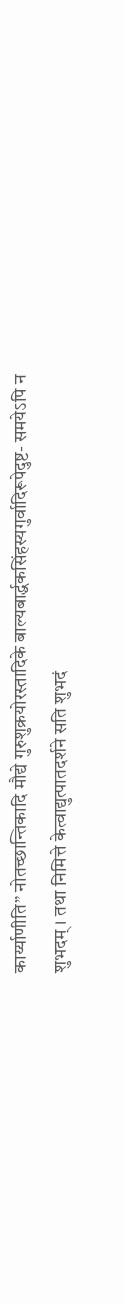कार्य्याणीति” नोतच्छान्तिकादि मौद्ये गुरुशुक्रयोरस्तादिके बाल्यबार्द्धकसिंहस्यगुर्वादिरूपेदुष्ट- समयेऽपि न शुभदम् । तथा निमित्ते केत्वाद्युत्पातदर्शने सति शुभदं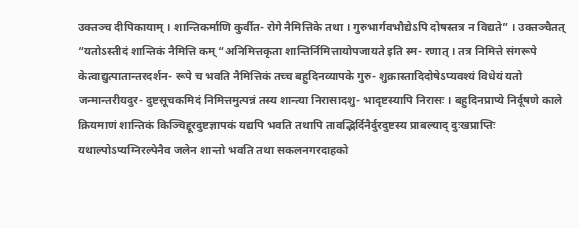उक्तञ्च दीपिकायाम् । शान्तिकर्माणि कुर्वीत- रोगे नैमित्तिके तथा । गुरुभार्गवभौद्येऽपि दोषस्तत्र न विद्यते” । उक्तञ्चैतत् “यतोऽस्तीदं शान्तिकं नैमित्ति कम् “अनिमित्तकृता शान्तिर्निमित्तायोपजायते इति स्म- रणात् । तत्र निमित्ते संगरूपे केत्वाद्युत्पातान्तरदर्शन- रूपे च भवति नैमित्तिकं तच्च बहुदिनव्यापके गुरु- शुक्रास्तादिदोषेऽप्यवश्यं विधेयं यतो जन्मान्तरीयदुर- दुष्टसूचकमिदं निमित्तमुत्पन्नं तस्य शान्त्या निरासादशु- भादृष्टस्यापि निरासः । बहुदिनप्राप्ये निर्दूषणे काले क्रियमाणं शान्तिकं किञ्चिद्दूरदुष्टज्ञापकं यद्यपि भवति तथापि तावद्भिर्दिनैर्दुरदुष्टस्य प्राबल्याद् दुःखप्राप्तिः यथाल्पोऽप्यग्निरल्पेनैव जलेन शान्तो भवति तथा सकलनगरदाहको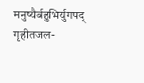मनुष्यैर्बहुभिर्युगपद् गृहीतजल-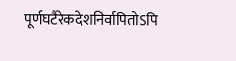पूर्णघटैरेकदेशनिर्वापितोऽपि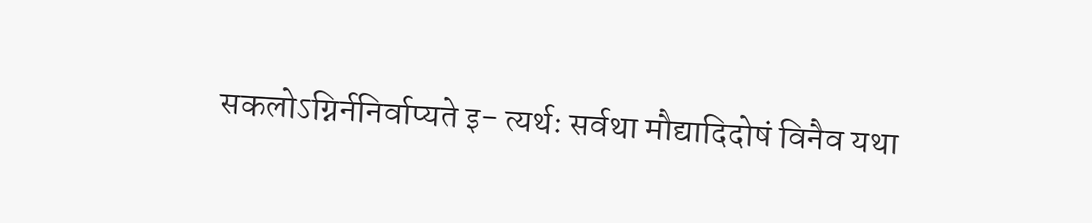सकलोऽग्निर्ननिर्वाप्यते इ- त्यर्थः सर्वथा मौद्यादिदोषं विनैव यथा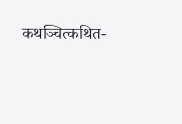कथञ्चित्कथित-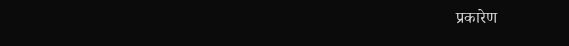प्रकारेण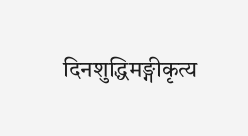दिनशुद्धिमङ्गीकृत्य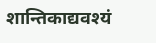शान्तिकाद्यवश्यं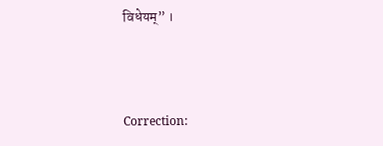विधेयम्” ।



Correction: